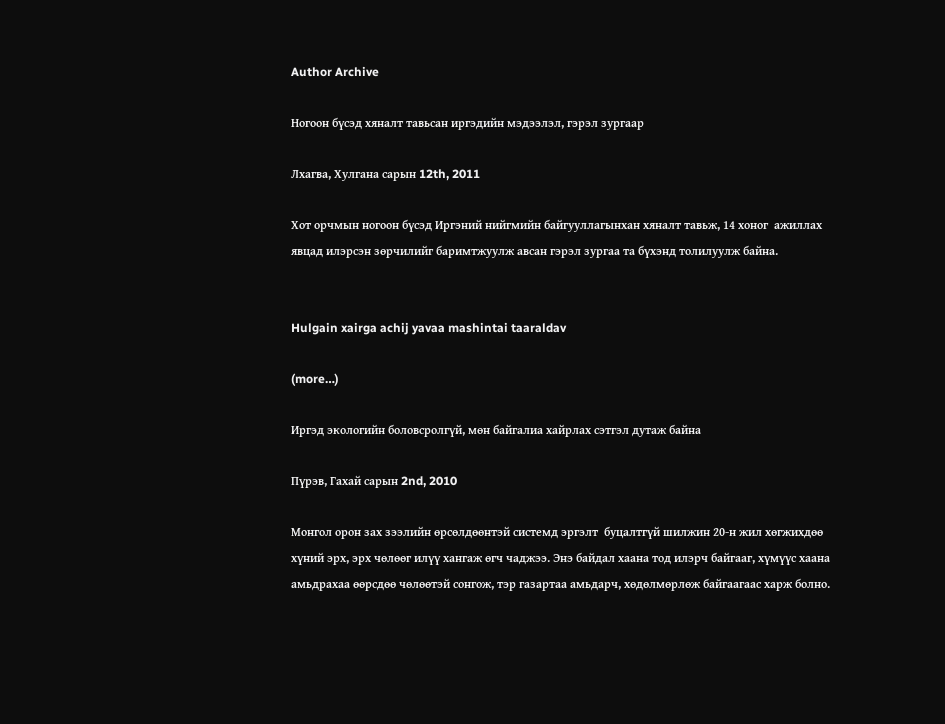Author Archive

Ногоон бүсэд хяналт тавьсан иргэдийн мэдээлэл, гэрэл зургаар

Лхагва, Хулгана сарын 12th, 2011

Хот орчмын ногоон бүсэд Иргэний нийгмийн байгууллагынхан хяналт тавьж, 14 хоног  ажиллах явцад илэрсэн зөрчилийг баримтжуулж авсан гэрэл зургаа та бүхэнд толилуулж байна.


Hulgain xairga achij yavaa mashintai taaraldav

(more…)

Иргэд экологийн боловсролгүй, мөн байгалиа хайрлах сэтгэл дутаж байна

Пүрэв, Гахай сарын 2nd, 2010

Монгол орон зах зээлийн өрсөлдөөнтэй системд эргэлт  буцалтгүй шилжин 20-н жил хөгжихдөө хүний эрх, эрх чөлөөг илүү хангаж өгч чаджээ. Энэ байдал хаана тод илэрч байгааг, хүмүүс хаана амьдрахаа өөрсдөө чөлөөтэй сонгож, тэр газартаа амьдарч, хөдөлмөрлөж байгаагаас харж болно.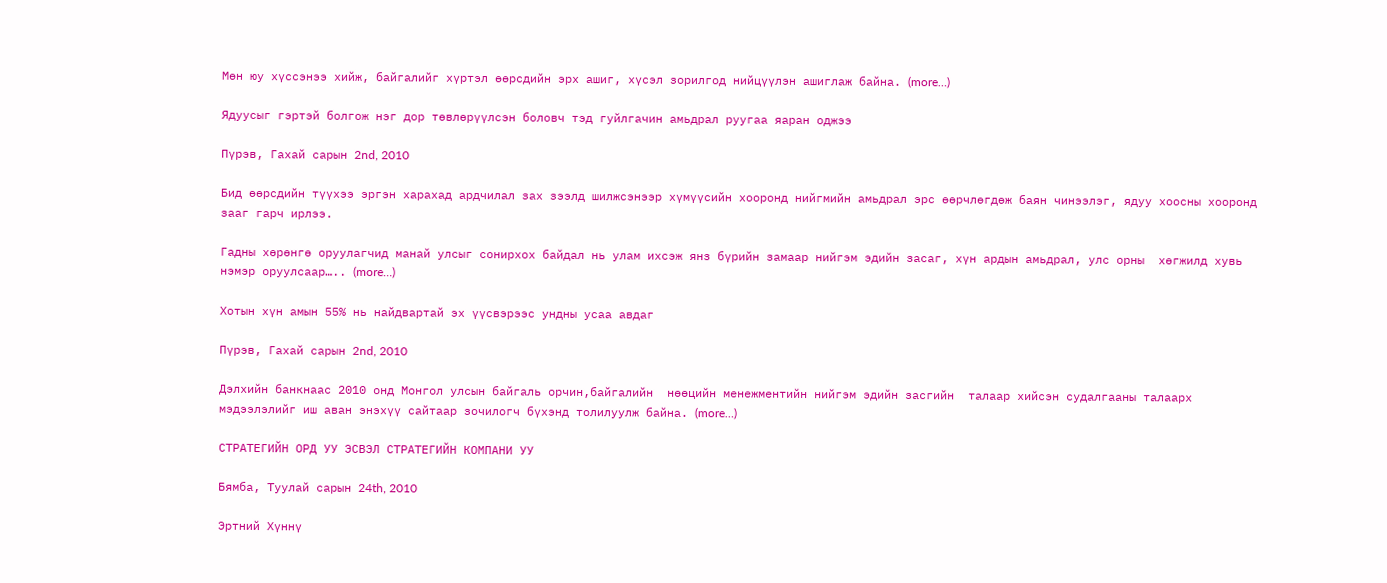Мөн юу хүссэнээ хийж, байгалийг хүртэл өөрсдийн эрх ашиг, хүсэл зорилгод нийцүүлэн ашиглаж байна. (more…)

Ядуусыг гэртэй болгож нэг дор төвлөрүүлсэн боловч тэд гуйлгачин амьдрал руугаа яаран оджээ

Пүрэв, Гахай сарын 2nd, 2010

Бид өөрсдийн түүхээ эргэн харахад ардчилал зах зээлд шилжсэнээр хүмүүсийн хооронд нийгмийн амьдрал эрс өөрчлөгдөж баян чинээлэг, ядуу хоосны хооронд зааг гарч ирлээ.

Гадны хөрөнгө оруулагчид манай улсыг сонирхох байдал нь улам ихсэж янз бүрийн замаар нийгэм эдийн засаг, хүн ардын амьдрал, улс орны  хөгжилд хувь  нэмэр оруулсаар….. (more…)

Хотын хүн амын 55% нь найдвартай эх үүсвэрээс ундны усаа авдаг

Пүрэв, Гахай сарын 2nd, 2010

Дэлхийн банкнаас 2010 онд Монгол улсын байгаль орчин,байгалийн  нөөцийн менежментийн нийгэм эдийн засгийн  талаар хийсэн судалгааны талаарх мэдээлэлийг иш аван энэхүү сайтаар зочилогч бүхэнд толилуулж байна. (more…)

СТРАТЕГИЙН ОРД УУ ЭСВЭЛ СТРАТЕГИЙН КОМПАНИ УУ

Бямба, Туулай сарын 24th, 2010

Эртний Хүннү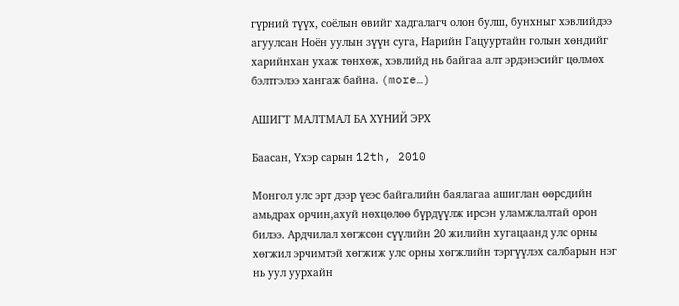гүрний түүх, соёлын өвийг хадгалагч олон булш, бунхныг хэвлийдээ агуулсан Ноён уулын зүүн суга, Нарийн Гацууртайн голын хөндийг харийнхан ухаж төнхөж, хэвлийд нь байгаа алт эрдэнэсийг цөлмөх бэлтгэлээ хангаж байна. (more…)

АШИГТ МАЛТМАЛ БА ХҮНИЙ ЭРХ

Баасан, Үхэр сарын 12th, 2010

Монгол улс эрт дээр үеэс байгалийн баялагаа ашиглан өөрсдийн амьдрах орчин,ахуй нөхцөлөө бүрдүүлж ирсэн уламжлалтай орон билээ. Ардчилал хөгжсөн сүүлийн 20 жилийн хугацаанд улс орны хөгжил эрчимтэй хөгжиж улс орны хөгжлийн тэргүүлэх салбарын нэг нь уул уурхайн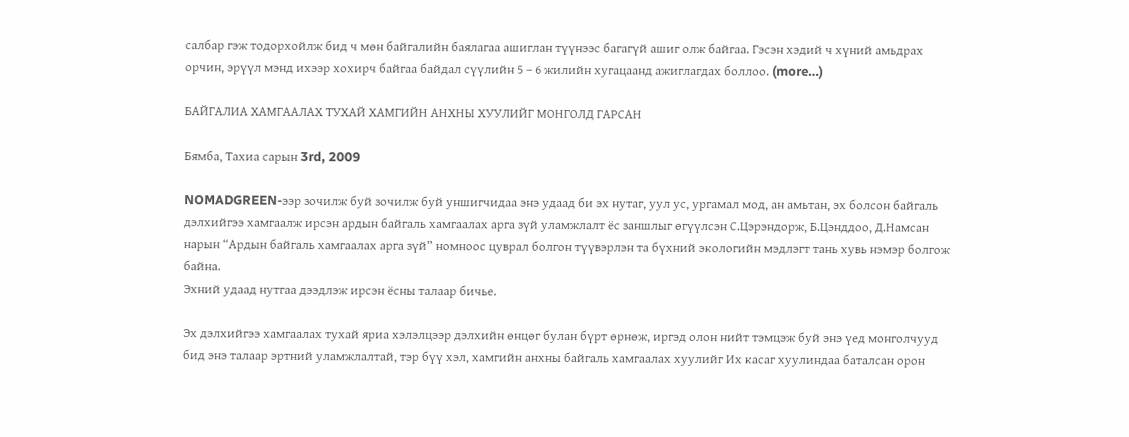салбар гэж тодорхойлж бид ч мөн байгалийн баялагаа ашиглан түүнээс багагүй ашиг олж байгаа. Гэсэн хэдий ч хүний амьдрах орчин, эрүүл мэнд ихээр хохирч байгаа байдал сүүлийн 5 – 6 жилийн хугацаанд ажиглагдах боллоо. (more…)

БАЙГАЛИА ХАМГААЛАХ ТУХАЙ ХАМГИЙН АНХНЫ ХУУЛИЙГ МОНГОЛД ГАРСАН

Бямба, Тахиа сарын 3rd, 2009

NOMADGREEN-ээр зочилж буй зочилж буй уншигчидаа энэ удаад би эх нутаг, уул ус, ургамал мод, ан амьтан, эх болсон байгаль дэлхийгээ хамгаалж ирсэн ардын байгаль хамгаалах арга зүй уламжлалт ёс заншлыг өгүүлсэн С.Цэрэндорж, Б.Цэнддоо, Д.Намсан нарын “Ардын байгаль хамгаалах арга зүй” номноос цуврал болгон түүвэрлэн та бүхний экологийн мэдлэгт тань хувь нэмэр болгож байна.
Эхний удаад нутгаа дээдлэж ирсэн ёсны талаар бичье.

Эх дэлхийгээ хамгаалах тухай яриа хэлэлцээр дэлхийн өнцөг булан бүрт өрнөж, иргэд олон нийт тэмцэж буй энэ үед монголчууд бид энэ талаар эртний уламжлалтай, тэр бүү хэл, хамгийн анхны байгаль хамгаалах хуулийг Их касаг хуулиндаа баталсан орон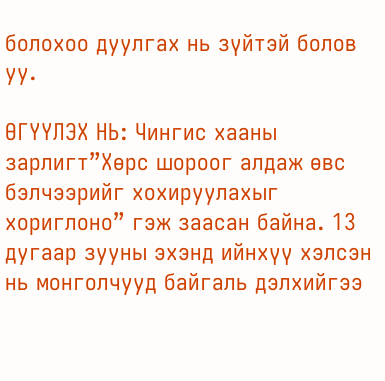болохоо дуулгах нь зүйтэй болов уу.

ӨГҮҮЛЭХ НЬ: Чингис хааны зарлигт”Хөрс шороог алдаж өвс бэлчээрийг хохируулахыг хориглоно” гэж заасан байна. 13 дугаар зууны эхэнд ийнхүү хэлсэн нь монголчууд байгаль дэлхийгээ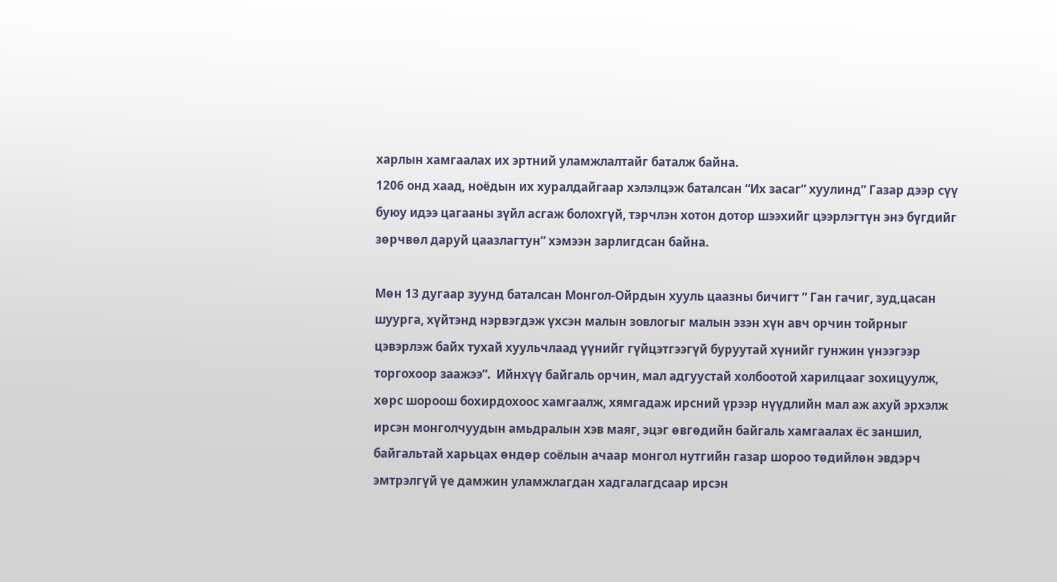харлын хамгаалах их эртний уламжлалтайг баталж байна.
1206 онд хаад, ноёдын их хуралдайгаар хэлэлцэж баталсан “Их засаг” хуулинд” Газар дээр сүү буюу идээ цагааны зүйл асгаж болохгүй, тэрчлэн хотон дотор шээхийг цээрлэгтүн энэ бүгдийг зөрчвөл даруй цаазлагтун” хэмээн зарлигдсан байна.

Мөн 13 дугаар зуунд баталсан Монгол-Ойрдын хууль цаазны бичигт ” Ган гачиг, зуд,цасан шуурга, хүйтэнд нэрвэгдэж үхсэн малын зовлогыг малын эзэн хүн авч орчин тойрныг цэвэрлэж байх тухай хуульчлаад үүнийг гүйцэтгээгүй буруутай хүнийг гунжин үнээгээр торгохоор заажээ”.  Ийнхүү байгаль орчин, мал адгуустай холбоотой харилцааг зохицуулж, хөрс шороош бохирдохоос хамгаалж, хямгадаж ирсний үрээр нүүдлийн мал аж ахуй эрхэлж ирсэн монголчуудын амьдралын хэв маяг, эцэг өвгөдийн байгаль хамгаалах ёс заншил, байгальтай харьцах өндөр соёлын ачаар монгол нутгийн газар шороо төдийлөн эвдэрч эмтрэлгүй үе дамжин уламжлагдан хадгалагдсаар ирсэн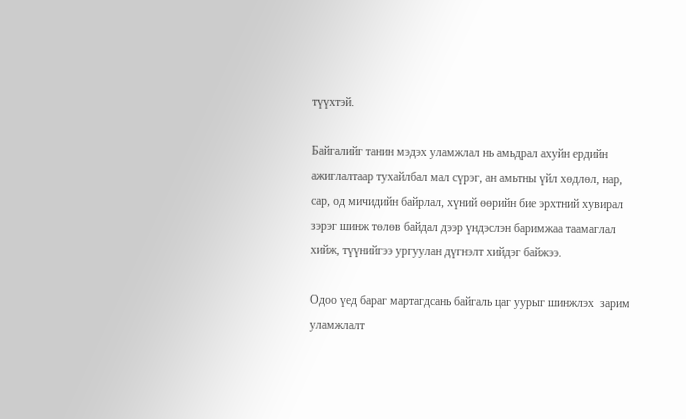түүхтэй.

Байгалийг танин мэдэх уламжлал нь амьдрал ахуйн ердийн ажиглалтаар тухайлбал мал сүрэг, ан амьтны үйл хөдлөл, нар, сар, од мичидийн байрлал, хүний өөрийн бие эрхтний хувирал зэрэг шинж төлөв байдал дээр үндэслэн баримжаа таамаглал хийж, түүнийгээ ургуулан дүгнэлт хийдэг байжээ.

Одоо үед бараг мартагдсань байгаль цаг уурыг шинжлэх  зарим уламжлалт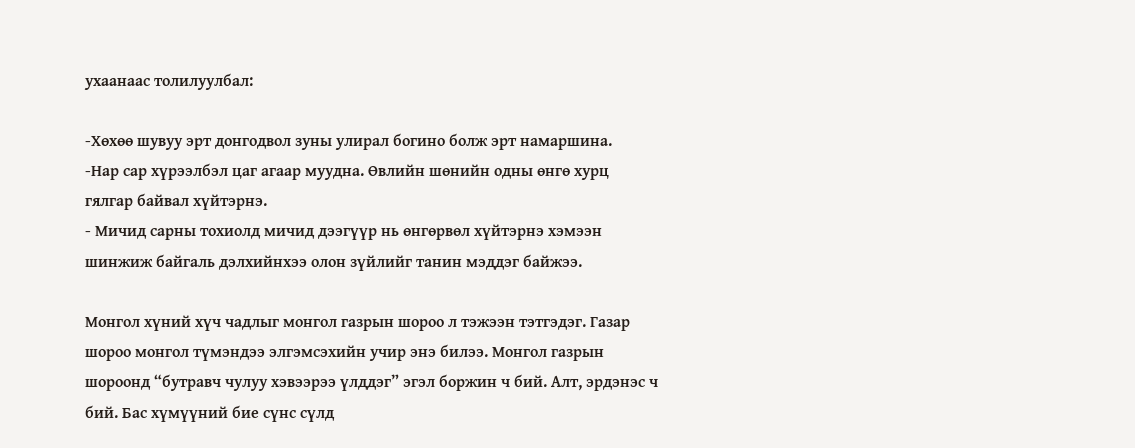ухаанаас толилуулбал:

-Хөхөө шувуу эрт донгодвол зуны улирал богино болж эрт намаршина.
-Нар сар хүрээлбэл цаг агаар муудна. Өвлийн шөнийн одны өнгө хурц гялгар байвал хүйтэрнэ.
- Мичид сарны тохиолд мичид дээгүүр нь өнгөрвөл хүйтэрнэ хэмээн шинжиж байгаль дэлхийнхээ олон зүйлийг танин мэддэг байжээ.

Монгол хүний хүч чадлыг монгол газрын шороо л тэжээн тэтгэдэг. Газар шороо монгол түмэндээ элгэмсэхийн учир энэ билээ. Монгол газрын шороонд “бутравч чулуу хэвээрээ үлддэг” эгэл боржин ч бий. Алт, эрдэнэс ч бий. Бас хүмүүний бие сүнс сүлд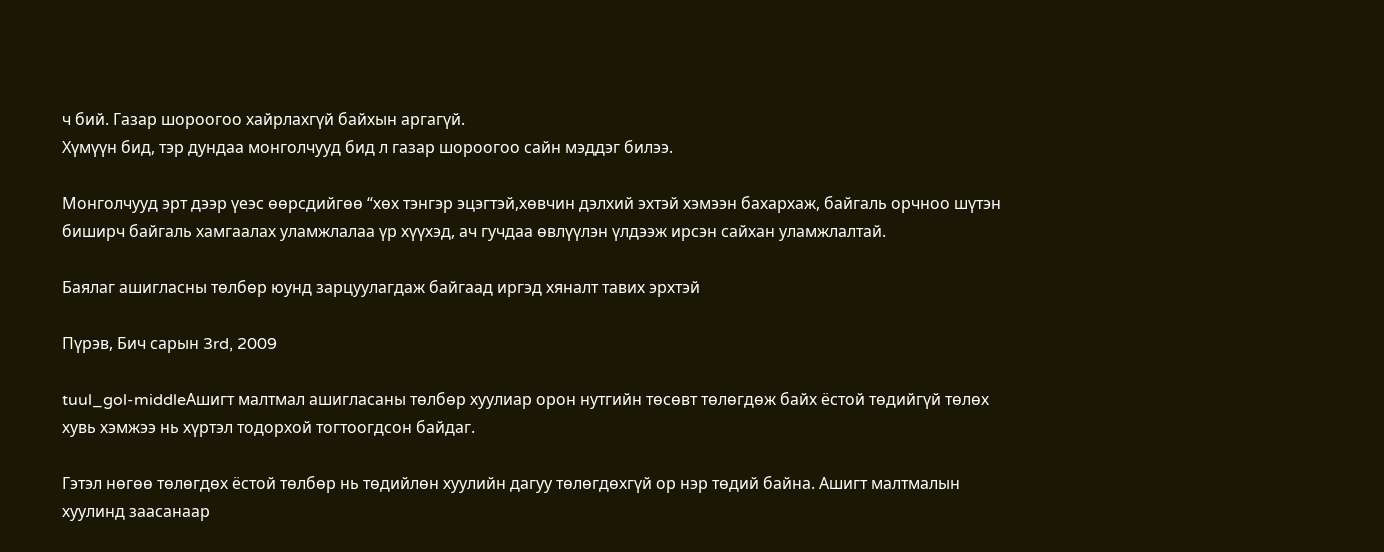ч бий. Газар шороогоо хайрлахгүй байхын аргагүй.
Хүмүүн бид, тэр дундаа монголчууд бид л газар шороогоо сайн мэддэг билээ.

Монголчууд эрт дээр үеэс өөрсдийгөө “хөх тэнгэр эцэгтэй,хөвчин дэлхий эхтэй хэмээн бахархаж, байгаль орчноо шүтэн биширч байгаль хамгаалах уламжлалаа үр хүүхэд, ач гучдаа өвлүүлэн үлдээж ирсэн сайхан уламжлалтай.

Баялаг ашигласны төлбөр юунд зарцуулагдаж байгаад иргэд хяналт тавих эрхтэй

Пүрэв, Бич сарын 3rd, 2009

tuul_gol-middleАшигт малтмал ашигласаны төлбөр хуулиар орон нутгийн төсөвт төлөгдөж байх ёстой төдийгүй төлөх хувь хэмжээ нь хүртэл тодорхой тогтоогдсон байдаг.

Гэтэл нөгөө төлөгдөх ёстой төлбөр нь төдийлөн хуулийн дагуу төлөгдөхгүй ор нэр төдий байна. Ашигт малтмалын хуулинд заасанаар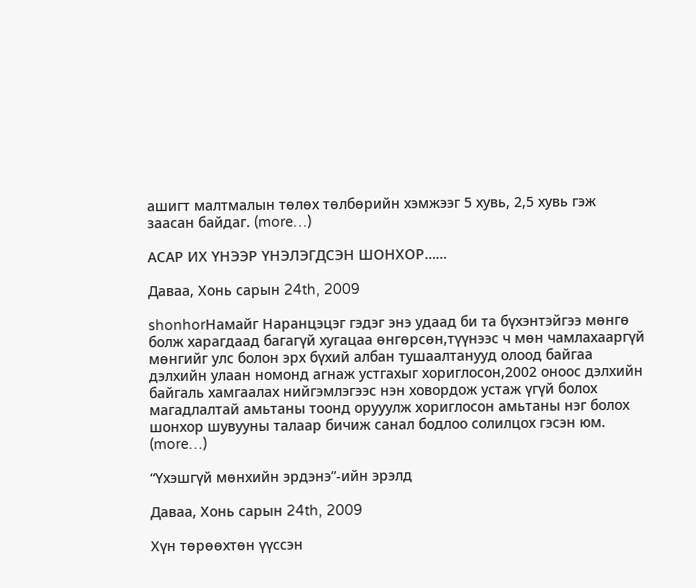ашигт малтмалын төлөх төлбөрийн хэмжээг 5 хувь, 2,5 хувь гэж заасан байдаг. (more…)

АСАР ИХ ҮНЭЭР ҮНЭЛЭГДСЭН ШОНХОР……

Даваа, Хонь сарын 24th, 2009

shonhorНамайг Наранцэцэг гэдэг энэ удаад би та бүхэнтэйгээ мөнгө болж харагдаад багагүй хугацаа өнгөрсөн,түүнээс ч мөн чамлахааргүй мөнгийг улс болон эрх бүхий албан тушаалтанууд олоод байгаа дэлхийн улаан номонд агнаж устгахыг хориглосон,2002 оноос дэлхийн байгаль хамгаалах нийгэмлэгээс нэн ховордож устаж үгүй болох магадлалтай амьтаны тоонд орууулж хориглосон амьтаны нэг болох шонхор шувууны талаар бичиж санал бодлоо солилцох гэсэн юм. (more…)

“Үхэшгүй мөнхийн эрдэнэ”-ийн эрэлд

Даваа, Хонь сарын 24th, 2009

Хүн төрөөхтөн үүссэн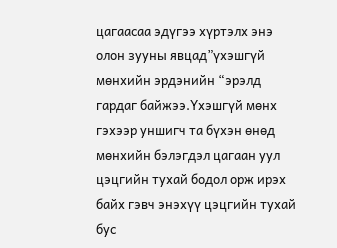цагаасаа эдүгээ хүртэлх энэ олон зууны явцад”үхэшгүй мөнхийн эрдэнийн “эрэлд гардаг байжээ.Үхэшгүй мөнх гэхээр уншигч та бүхэн өнөд мөнхийн бэлэгдэл цагаан уул цэцгийн тухай бодол орж ирэх байх гэвч энэхүү цэцгийн тухай бус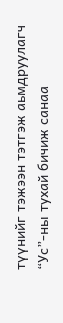түүнийг тэжээн тэтгэж аьмдруулагч “Ус”-ны тухай бичиж санаа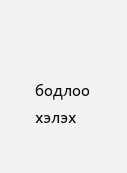бодлоо хэлэх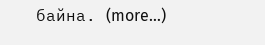байна. (more…)